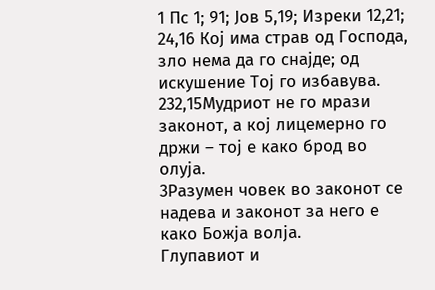1 Пс 1; 91; Јов 5,19; Изреки 12,21; 24,16 Кој има страв од Господа, зло нема да го снајде; од искушение Тој го избавува.
232,15Мудриот не го мрази законот, а кој лицемерно го држи – тој е како брод во олуја.
3Разумен човек во законот се надева и законот за него е како Божја волја.
Глупавиот и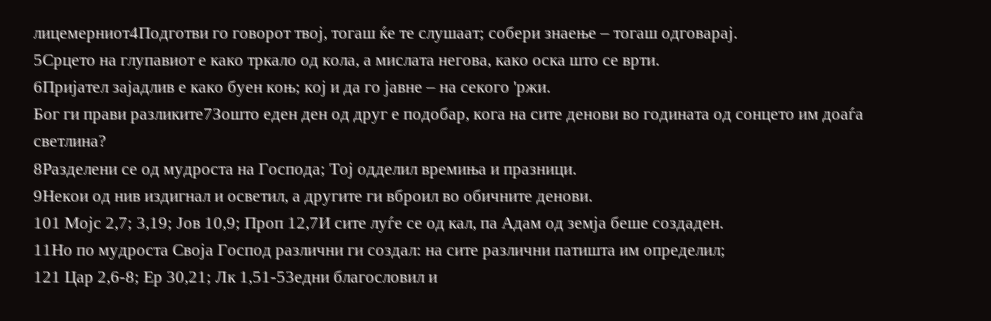лицемерниот4Подготви го говорот твој, тогаш ќе те слушаат; собери знаење – тогаш одговарај.
5Срцето на глупавиот е како тркало од кола, а мислата негова, како оска што се врти.
6Пријател зајадлив е како буен коњ; кој и да го јавне – на секого 'ржи.
Бог ги прави разликите7Зошто еден ден од друг е подобар, кога на сите денови во годината од сонцето им доаѓа светлина?
8Разделени се од мудроста на Господа; Тој одделил времиња и празници.
9Некои од нив издигнал и осветил, а другите ги вброил во обичните денови.
101 Мојс 2,7; 3,19; Јов 10,9; Проп 12,7И сите луѓе се од кал, па Адам од земја беше создаден.
11Но по мудроста Своја Господ различни ги создал: на сите различни патишта им определил;
121 Цар 2,6-8; Ер 30,21; Лк 1,51-53едни благословил и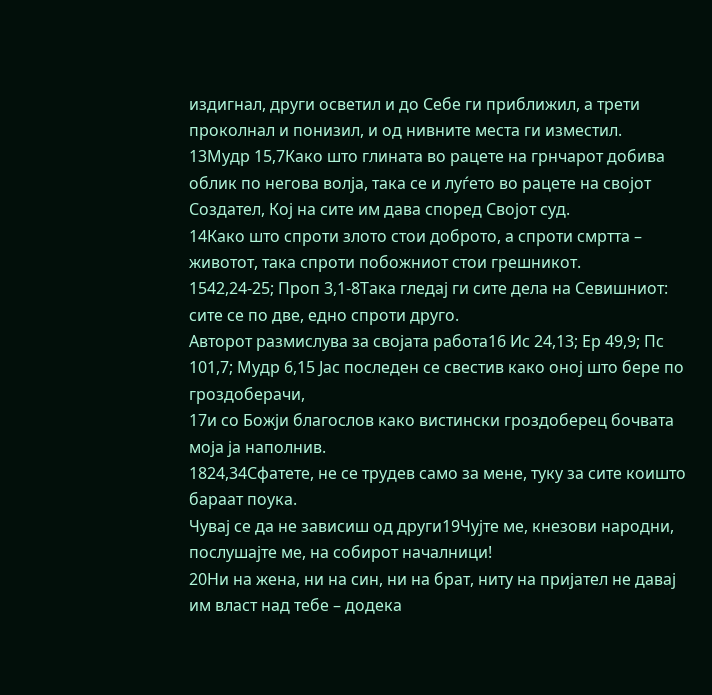издигнал, други осветил и до Себе ги приближил, а трети проколнал и понизил, и од нивните места ги изместил.
13Мудр 15,7Како што глината во рацете на грнчарот добива облик по негова волја, така се и луѓето во рацете на својот Создател, Кој на сите им дава според Својот суд.
14Како што спроти злото стои доброто, а спроти смртта – животот, така спроти побожниот стои грешникот.
1542,24-25; Проп 3,1-8Така гледај ги сите дела на Севишниот: сите се по две, едно спроти друго.
Авторот размислува за својата работа16 Ис 24,13; Ер 49,9; Пс 101,7; Мудр 6,15 Јас последен се свестив како оној што бере по гроздоберачи,
17и со Божји благослов како вистински гроздоберец бочвата моја ја наполнив.
1824,34Сфатете, не се трудев само за мене, туку за сите коишто бараат поука.
Чувај се да не зависиш од други19Чујте ме, кнезови народни, послушајте ме, на собирот началници!
20Ни на жена, ни на син, ни на брат, ниту на пријател не давај им власт над тебе – додека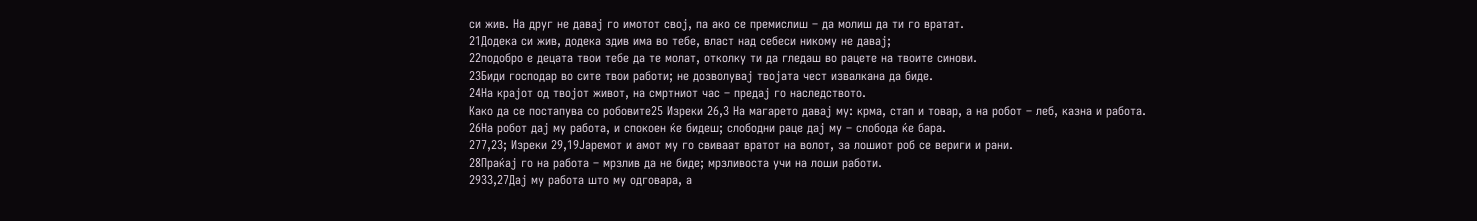си жив. На друг не давај го имотот свој, па ако се премислиш – да молиш да ти го вратат.
21Додека си жив, додека здив има во тебе, власт над себеси никому не давај;
22подобро е децата твои тебе да те молат, отколку ти да гледаш во рацете на твоите синови.
23Биди господар во сите твои работи; не дозволувај твојата чест извалкана да биде.
24На крајот од твојот живот, на смртниот час – предај го наследството.
Како да се постапува со робовите25 Изреки 26,3 На магарето давај му: крма, стап и товар, а на робот – леб, казна и работа.
26На робот дај му работа, и спокоен ќе бидеш; слободни раце дај му – слобода ќе бара.
277,23; Изреки 29,19Јаремот и амот му го свиваат вратот на волот, за лошиот роб се вериги и рани.
28Праќај го на работа – мрзлив да не биде; мрзливоста учи на лоши работи.
2933,27Дај му работа што му одговара, а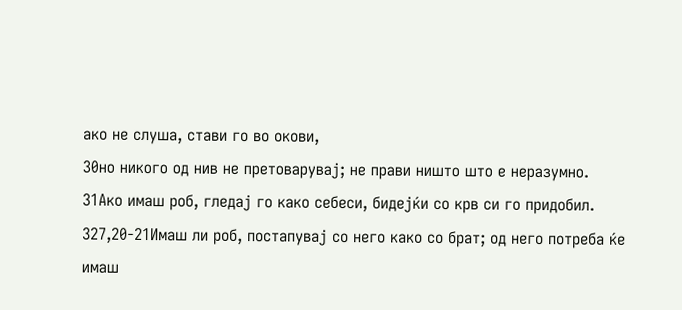ако не слуша, стави го во окови,
30но никого од нив не претоварувај; не прави ништо што е неразумно.
31Ако имаш роб, гледај го како себеси, бидејќи со крв си го придобил.
327,20-21Имаш ли роб, постапувај со него како со брат; од него потреба ќе имаш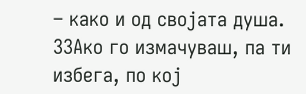– како и од својата душа.
33Ако го измачуваш, па ти избега, по кој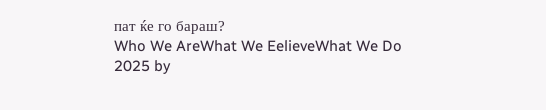пат ќе го бараш?
Who We AreWhat We EelieveWhat We Do
2025 by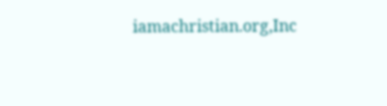iamachristian.org,Inc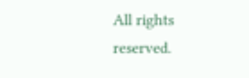All rights reserved.